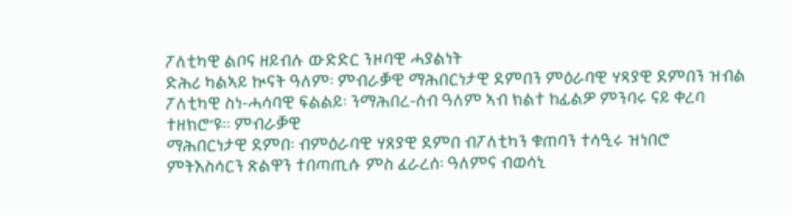ፖለቲካዊ ልቦና ዘይብሉ ውድድር ንዞባዊ ሓያልነት
ድሕሪ ካልኣይ ኲናት ዓለም፡ ምብራቓዊ ማሕበርነታዊ ደምበን ምዕራባዊ ሃጻያዊ ደምበን ዝብል ፖለቲካዊ ስነ-ሓሳባዊ ፍልልይ፡ ንማሕበረ-ሰብ ዓለም ኣብ ክልተ ከፊልዎ ምንባሩ ናይ ቀረባ ተዘክሮ’ዩ። ምብራቓዊ
ማሕበርነታዊ ደምበ፡ ብምዕራባዊ ሃጸያዊ ደምበ ብፖለቲካን ቁጠባን ተሳዒሩ ዝነበሮ ምትእስሳርን ጽልዋን ተበጣጢሱ ምስ ፈራረሰ፡ ዓለምና ብወሳኒ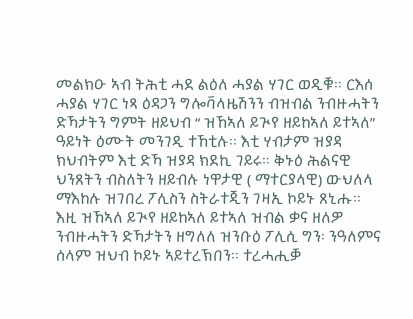መልክዑ ኣብ ትሕቲ ሓደ ልዕለ ሓያል ሃገር ወዲቑ። ርእሰ ሓያል ሃገር ነጻ ዕዳጋን ግሎቫላዜሽንን ብዝብል ንብዙሓትን ድኻታትን ግምት ዘይህብ “ ዝኸኣለ ይጒየ ዘይከኣለ ይተኣለ” ዓይነት ዕሙት መንገዲ ተኸቲሉ፡፡ እቲ ሃብታም ዝያዳ ክህብትም እቲ ድኻ ዝያዳ ክደኪ ገይሩ። ቅኑዕ ሕልናዊ ህንጸትን ብስለትን ዘይብሉ ነዋታዊ ( ማተርያላዊ) ውህለላ ማእከሉ ዝገበረ ፖሊስን ስትራተጂን ገዛኢ ኮይኑ ጸኒሑ።
እዚ ዝኸኣለ ይጒየ ዘይከኣለ ይተኣለ ዝብል ቃና ዘለዎ ንብዙሓትን ድኻታትን ዘግለለ ዝንቡዕ ፖሊሲ ግን፡ ንዓለምና ሰላም ዝህብ ኮይኑ ኣይተረኽበን። ተረሓሒቓ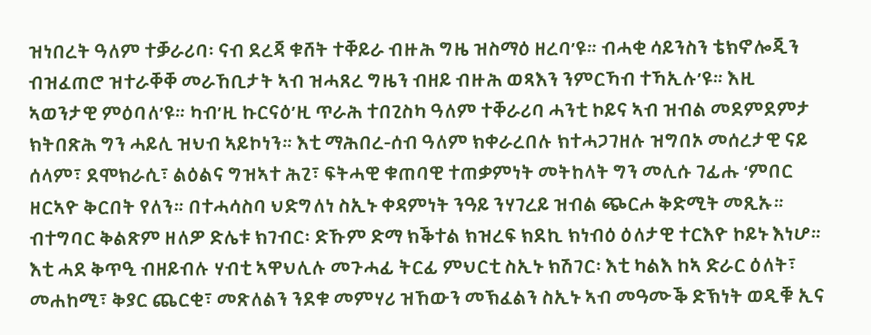ዝነበረት ዓለም ተቓራሪባ፡ ናብ ደረጃ ቁሸት ተቐይራ ብዙሕ ግዜ ዝስማዕ ዘረባ’ዩ። ብሓቂ ሳይንስን ቴክኖሎጂን ብዝፈጠሮ ዝተራቐቐ መራኸቢታት ኣብ ዝሓጸረ ግዜን ብዘይ ብዙሕ ወጻእን ንምርኻብ ተኻኢሉ’ዩ። እዚ ኣወንታዊ ምዕባለ’ዩ። ካብ’ዚ ኩርናዕ’ዚ ጥራሕ ተበጊስካ ዓለም ተቐራሪባ ሓንቲ ኮይና ኣብ ዝብል መደምደምታ ክትበጽሕ ግን ሓይሊ ዝህብ ኣይኮነን። እቲ ማሕበረ-ሰብ ዓለም ክቀራረበሉ ክተሓጋገዘሉ ዝግበኦ መሰረታዊ ናይ ሰላም፣ ደሞክራሲ፣ ልዕልና ግዝኣተ ሕጊ፣ ፍትሓዊ ቁጠባዊ ተጠቃምነት መትከላት ግን መሊሱ ገፊሑ ‘ምበር ዘርኣዮ ቅርበት የለን። በተሓሳስባ ህድግለነ ስኢኑ ቀዳምነት ንዓይ ንሃገረይ ዝብል ጭርሖ ቅድሚት መጺኡ። ብተግባር ቅልጽም ዘለዎ ድሌቱ ክገብር፡ ድኹም ድማ ክቕተል ክዝረፍ ክደኪ ክነብዕ ዕለታዊ ተርእዮ ኮይኑ እነሆ።
እቲ ሓደ ቅጥዒ ብዘይብሉ ሃብቲ ኣዋህሊሉ መጉሓፊ ትርፊ ምህርቲ ስኢኑ ክሽገር፡ እቲ ካልእ ከኣ ድራር ዕለት፣ መሐከሚ፣ ቅያር ጨርቂ፣ መጽለልን ንደቁ መምሃሪ ዝኸውን መኽፈልን ስኢኑ ኣብ መዓሙቕ ድኽነት ወዲቑ ኢና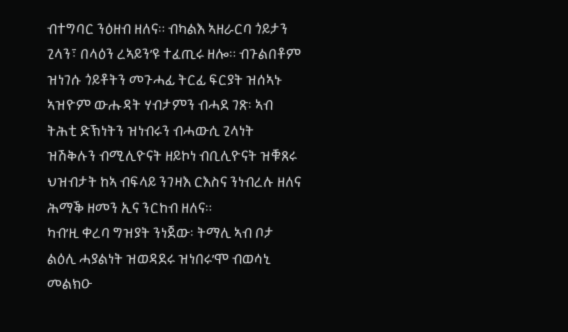ብተግባር ንዕዘብ ዘለና። ብካልእ ኣዘራርባ ጎይታን ጊላን፣ በላዕን ረኣይን’ዩ ተፈጢሩ ዘሎ። ብጉልበቶም ዝነገሱ ጎይቶትን መጉሓፊ ትርፊ ፍርያት ዝሰኣኑ ኣዝዮም ውሑዳት ሃብታምን ብሓደ ገጽ፡ ኣብ ትሕቲ ድኽነትን ዝነብሩን ብሓውሲ ጊላነት ዝሽቅሉን ብሚሊዮናት ዘይኮነ ብቢሊዮናት ዝቑጸሩ ህዝብታት ከኣ ብፍላይ ንገዛእ ርእስና ንነብረሉ ዘለና ሕማቕ ዘመን ኢና ንርከብ ዘለና።
ካብ’ዚ ቀረባ ግዝያት ንነጀው፡ ትማሊ ኣብ ቦታ ልዕሊ ሓያልነት ዝወዳደሩ ዝነበሩ’ሞ ብወሳኒ መልክዑ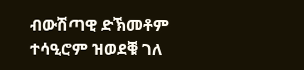ብውሽጣዊ ድኽመቶም ተሳዒሮም ዝወደቑ ገለ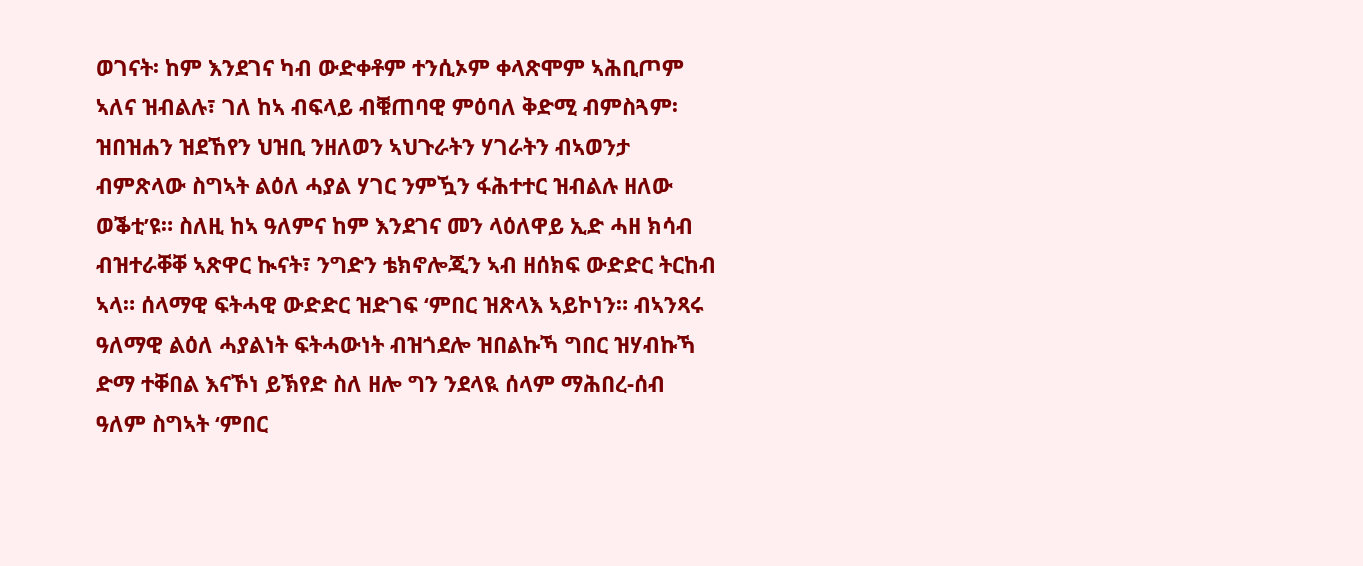ወገናት፡ ከም እንደገና ካብ ውድቀቶም ተንሲኦም ቀላጽሞም ኣሕቢጦም ኣለና ዝብልሉ፣ ገለ ከኣ ብፍላይ ብቑጠባዊ ምዕባለ ቅድሚ ብምስጓም፡ ዝበዝሐን ዝደኸየን ህዝቢ ንዘለወን ኣህጉራትን ሃገራትን ብኣወንታ ብምጽላው ስግኣት ልዕለ ሓያል ሃገር ንምዃን ፋሕተተር ዝብልሉ ዘለው ወቕቲ’ዩ። ስለዚ ከኣ ዓለምና ከም እንደገና መን ላዕለዋይ ኢድ ሓዘ ክሳብ ብዝተራቐቐ ኣጽዋር ኲናት፣ ንግድን ቴክኖሎጂን ኣብ ዘሰክፍ ውድድር ትርከብ ኣላ። ሰላማዊ ፍትሓዊ ውድድር ዝድገፍ ‘ምበር ዝጽላእ ኣይኮነን። ብኣንጻሩ ዓለማዊ ልዕለ ሓያልነት ፍትሓውነት ብዝጎደሎ ዝበልኩኻ ግበር ዝሃብኩኻ ድማ ተቐበል እናኾነ ይኽየድ ስለ ዘሎ ግን ንደላዪ ሰላም ማሕበረ-ሰብ ዓለም ስግኣት ‘ምበር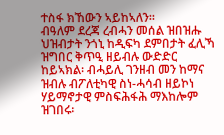ተስፋ ክኸውን ኣይከኣለን።
ብዓለም ደረጃ ረብሓን መሰል ዝበዝሑ ህዝብታት ንጎኒ ከዲፍካ ደምበታት ፈሊኻ ዝግበር ቅጥዒ ዘይብሉ ውድድር ከይኣክል፡ ብሓይሊ ገንዘብ መን ከማና ዝብሉ ብፖለቲካዊ ስነ-ሓሳብ ዘይኮነ ሃይማኖታዊ ምስፍሕፋሕ ማእከሎም ዝገበሩ፡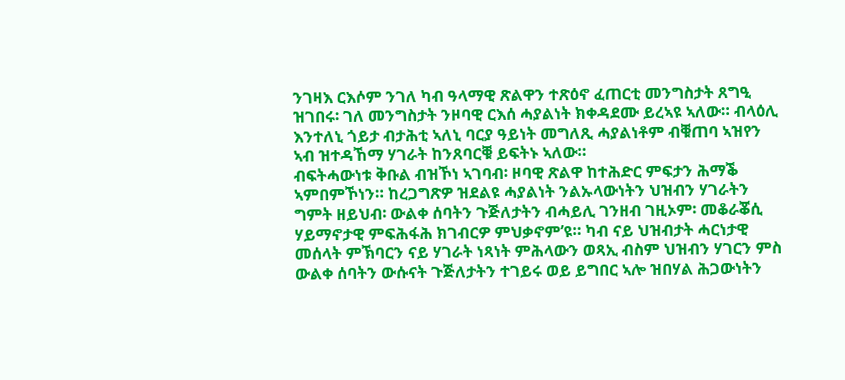ንገዛእ ርእሶም ንገለ ካብ ዓላማዊ ጽልዋን ተጽዕኖ ፈጠርቲ መንግስታት ጸግዒ ዝገበሩ፡ ገለ መንግስታት ንዞባዊ ርእሰ ሓያልነት ክቀዳደሙ ይረኣዩ ኣለው። ብላዕሊ እንተለኒ ጎይታ ብታሕቲ ኣለኒ ባርያ ዓይነት መግለጺ ሓያልነቶም ብቑጠባ ኣዝየን ኣብ ዝተዳኸማ ሃገራት ከንጸባርቑ ይፍትኑ ኣለው።
ብፍትሓውነቱ ቅቡል ብዝኾነ ኣገባብ፡ ዞባዊ ጽልዋ ከተሕድር ምፍታን ሕማቕ ኣምበምኾነን። ከረጋግጽዎ ዝደልዩ ሓያልነት ንልኡላውነትን ህዝብን ሃገራትን ግምት ዘይህብ፡ ውልቀ ሰባትን ጉጅለታትን ብሓይሊ ገንዘብ ገዚኦም፡ መቆራቖሲ ሃይማኖታዊ ምፍሕፋሕ ክገብርዎ ምህቃኖም’ዩ። ካብ ናይ ህዝብታት ሓርነታዊ መሰላት ምኽባርን ናይ ሃገራት ነጻነት ምሕላውን ወጻኢ ብስም ህዝብን ሃገርን ምስ ውልቀ ሰባትን ውሱናት ጉጅለታትን ተገይሩ ወይ ይግበር ኣሎ ዝበሃል ሕጋውነትን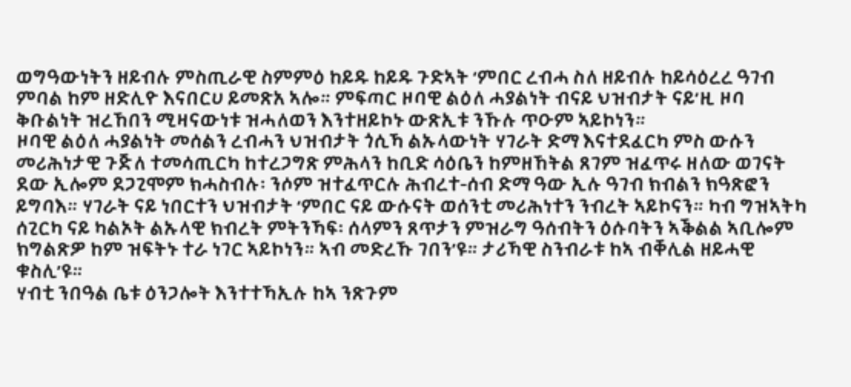ወግዓውነትን ዘይብሉ ምስጢራዊ ስምምዕ ከይዱ ከይዱ ጉድኣት ‘ምበር ረብሓ ስለ ዘይብሉ ከይሳዕረረ ዓገብ ምባል ከም ዘድሊዮ እናበርሀ ይመጽአ ኣሎ። ምፍጣር ዞባዊ ልዕለ ሓያልነት ብናይ ህዝብታት ናይ’ዚ ዞባ ቅቡልነት ዝረኸበን ሚዛናውነቱ ዝሓለወን እንተዘይኮኑ ውጽኢቱ ንኹሉ ጥዑም ኣይኮነን።
ዞባዊ ልዕለ ሓያልነት መሰልን ረብሓን ህዝብታት ጎሲኻ ልኡላውነት ሃገራት ድማ እናተደፈርካ ምስ ውሱን መሪሕነታዊ ጉጅለ ተመሳጢርካ ከተረጋግጽ ምሕላን ከቢድ ሳዕቤን ከምዘኸትል ጸገም ዝፈጥሩ ዘለው ወገናት ደው ኢሎም ደጋጊሞም ክሓስብሉ፡ ንሶም ዝተፈጥርሉ ሕብረተ-ሰብ ድማ ዓው ኢሉ ዓገብ ክብልን ክዓጽፎን ይግባእ። ሃገራት ናይ ነበርተን ህዝብታት ‘ምበር ናይ ውሱናት ወሰንቲ መሪሕነተን ንብረት ኣይኮናን። ካብ ግዝኣትካ ሰጊርካ ናይ ካልኦት ልኡላዊ ክብረት ምትንኻፍ፡ ሰላምን ጸጥታን ምዝራግ ዓሰብትን ዕሱባትን ኣቕልል ኣቢሎም ክግልጽዎ ከም ዝፍትኑ ተራ ነገር ኣይኮነን። ኣብ መድረኹ ገበን’ዩ። ታሪኻዊ ስንብራቱ ከኣ ብቐሊል ዘይሓዊ ቁስሊ’ዩ።
ሃብቲ ንበዓል ቤቱ ዕንጋሎት እንተተኻኢሉ ከኣ ንጽጉም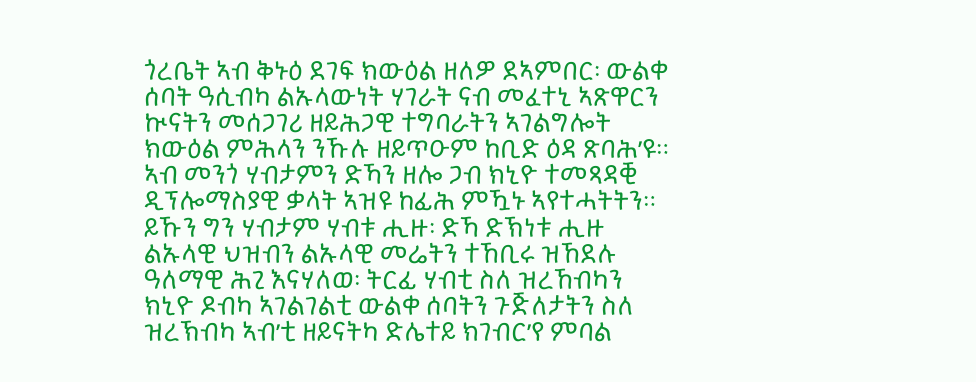ጎረቤት ኣብ ቅኑዕ ደገፍ ክውዕል ዘለዎ ደኣምበር፡ ውልቀ ሰባት ዓሲብካ ልኡላውነት ሃገራት ናብ መፈተኒ ኣጽዋርን ኲናትን መሰጋገሪ ዘይሕጋዊ ተግባራትን ኣገልግሎት ክውዕል ምሕላን ንኹሉ ዘይጥዑም ከቢድ ዕዳ ጽባሕ’ዩ። ኣብ መንጎ ሃብታምን ድኻን ዘሎ ጋብ ክኒዮ ተመጻዳቒ ዲፕሎማስያዊ ቃላት ኣዝዩ ከፊሕ ምዃኑ ኣየተሓትትን። ይኹን ግን ሃብታም ሃብቱ ሒዙ፡ ድኻ ድኽነቱ ሒዙ ልኡላዊ ህዝብን ልኡላዊ መሬትን ተኸቢሩ ዝኸደሉ ዓለማዊ ሕጊ እናሃለወ፡ ትርፊ ሃብቲ ስለ ዝረኸብካን ክኒዮ ዶብካ ኣገልገልቲ ውልቀ ሰባትን ጉጅለታትን ስለ ዝረኽብካ ኣብ’ቲ ዘይናትካ ድሌተይ ክገብር’የ ምባል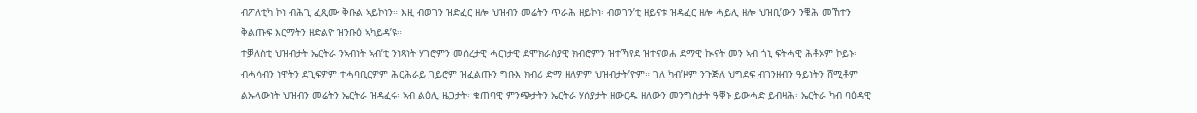ብፖለቲካ ኮነ ብሕጊ ፈጺሙ ቅቡል ኣይኮነን። እዚ ብወገን ዝድፈር ዘሎ ህዝብን መሬትን ጥራሕ ዘይኮነ፡ ብወገን’ቲ ዘይናቱ ዝዳፈር ዘሎ ሓይሊ ዘሎ ህዝቢ’ውን ንቑሕ መኸተን ቅልጡፍ እርማትን ዘድልዮ ዝንቡዕ ኣካይዳ’ዩ።
ተቓለስቲ ህዝብታት ኤርትራ ንኣብነት ኣብ’ቲ ንነጻነት ሃገሮምን መሰረታዊ ሓርነታዊ ደሞክራስያዊ ክብሮምን ዝተኻየደ ዝተናወሐ ደማዊ ኲናት መን ኣብ ጎኒ ፍትሓዊ ሕቶኦም ኮይኑ፡ ብሓሳብን ነዋትን ደጊፍዎም ተሓባቢርዎም ሕርሕራይ ገይሮም ዝፈልጡን ግቡእ ክብሪ ድማ ዘለዎም ህዝብታት’ዮም። ገለ ካብ’ዞም ንጉጅለ ህግደፍ ብገንዘብን ዓይነትን ሸሚቶም ልኡላውነት ህዝብን መሬትን ኤርትራ ዝዳፈሩ፡ ኣብ ልዕሊ ዜጋታት፡ ቁጠባዊ ምንጭታትን ኤርትራ ሃሰያታት ዘውርዱ ዘለውን መንግስታት ዓቐኑ ይውሓድ ይብዛሕ፡ ኤርትራ ካብ ባዕዳዊ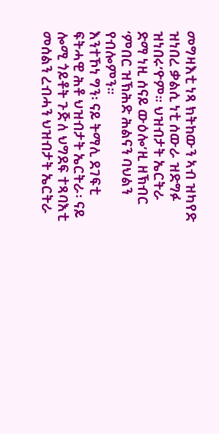መግዛእቲ ነጻ ክትከውን ኣብ ዝካየድ ዝነበረ ቃልሲ ነቲ ሰውራ ዝድግፉ ዝነበሩ’ዮም። ህዝብታት ኤርትራ ድማ ነዚ ሰናይ ውዕሎ’ዚ ዘኽብር ‘ምበር ዝኽሕድ ሕልናን ባህልን የብሎምን።
እንተኾነ ግን፡ ናይ ትማሊ ደገፍቲ ፍትሓዊ ሕቶ ህዝብታት ኤርትራ፡ ናይ ሎሚ ጎይቶት ጉጅለ ህግደፍ ተጻባእቲ መሰልን ረብሓን ህዝብታት ኤርትራ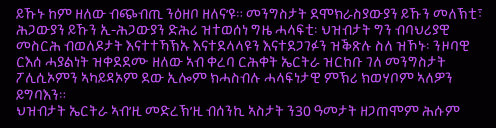ይኹኑ ከም ዘለው ብጭብጢ ንዕዘቦ ዘለና’ዩ። መንግስታት ደሞክራስያውያን ይኹን መለኽቲ፣ ሕጋውያን ይኹን ኢ-ሕጋውያን ድሕሪ ዝተወሰነ ግዜ ሓላፍቲ፡ ህዝብታት ግን ብባህሪያዊ መስርሕ ብወለዶታት እናተተኻኽኡ እናተደላላዩን እናተደጋገፉን ዝቕጽሉ ስለ ዝኾኑ፡ ንዞባዊ ርእሰ ሓያልነት ዝቀደደሙ ዘለው ኣብ ቀረባ ርሕቀት ኤርትራ ዝርከቡ ገለ መንግስታት ፖሊሲኦምን ኣካይዳኦም ደው ኢሎም ክሓስብሉ ሓላፍነታዊ ምኽሪ ክወሃቦም ኣለዎን ይግባእን።
ህዝብታት ኤርትራ ኣብ’ዚ መድረኽ’ዚ ብሰንኪ ኣስታት ን30 ዓመታት ዘጋጠሞም ሕሱም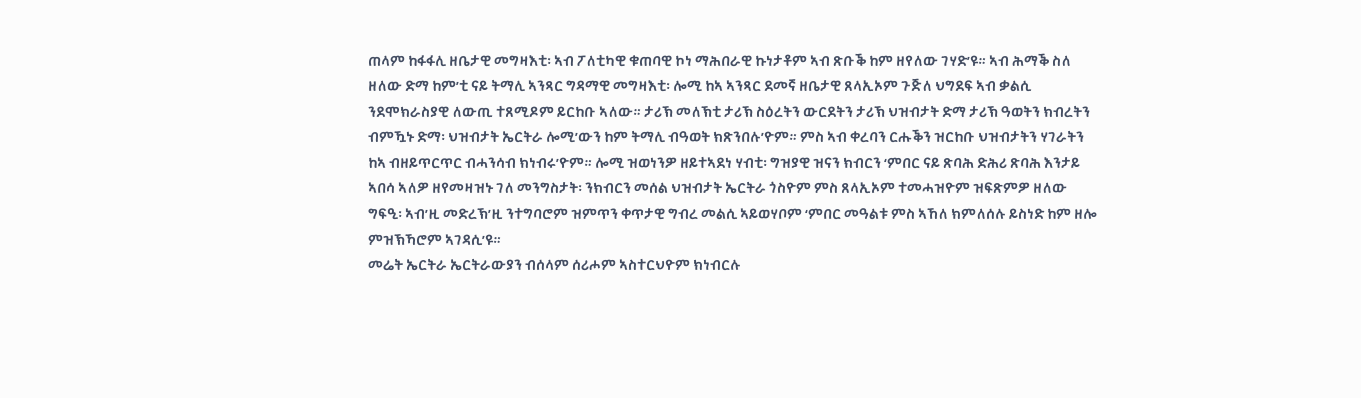ጠላም ከፋፋሊ ዘቤታዊ መግዛእቲ፡ ኣብ ፖለቲካዊ ቁጠባዊ ኮነ ማሕበራዊ ኩነታቶም ኣብ ጽቡቕ ከም ዘየለው ገሃድ’ዩ። ኣብ ሕማቕ ስለ ዘለው ድማ ከም’ቲ ናይ ትማሊ ኣንጻር ግዳማዊ መግዛእቲ፡ ሎሚ ከኣ ኣንጻር ደመኛ ዘቤታዊ ጸላኢኦም ጉጅለ ህግደፍ ኣብ ቃልሲ ንደሞክራስያዊ ለውጢ ተጸሚዶም ይርከቡ ኣለው። ታሪኽ መለኽቲ ታሪኽ ስዕረትን ውርደትን ታሪኽ ህዝብታት ድማ ታሪኽ ዓወትን ክብረትን ብምዃኑ ድማ፡ ህዝብታት ኤርትራ ሎሚ’ውን ከም ትማሊ ብዓወት ክጽንበሉ’ዮም። ምስ ኣብ ቀረባን ርሑቕን ዝርከቡ ህዝብታትን ሃገራትን ከኣ ብዘይጥርጥር ብሓንሳብ ክነብሩ’ዮም። ሎሚ ዝወነንዎ ዘይተኣደነ ሃብቲ፡ ግዝያዊ ዝናን ክብርን ‘ምበር ናይ ጽባሕ ድሕሪ ጽባሕ እንታይ ኣበሳ ኣለዎ ዘየመዛዝኑ ገለ መንግስታት፡ ንክብርን መሰል ህዝብታት ኤርትራ ጎስዮም ምስ ጸላኢኦም ተመሓዝዮም ዝፍጽምዎ ዘለው ግፍዒ፡ ኣብ’ዚ መድረኽ’ዚ ንተግባሮም ዝምጥን ቀጥታዊ ግብረ መልሲ ኣይወሃቦም ‘ምበር መዓልቱ ምስ ኣኸለ ክምለሰሉ ይስነድ ከም ዘሎ ምዝኽኻሮም ኣገዳሲ’ዩ።
መሬት ኤርትራ ኤርትራውያን ብሰላም ሰሪሖም ኣስተርህዮም ክነብርሉ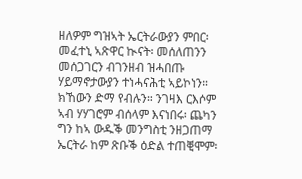ዘለዎም ግዝኣት ኤርትራውያን ምበር፡ መፈተኒ ኣጽዋር ኲናት፡ መሰለጠንን መሰጋገርን ብገንዘብ ዝሓበጡ ሃይማኖታውያን ተነሓናሕቲ ኣይኮነን። ክኸውን ድማ የብሉን። ንገዛእ ርእሶም ኣብ ሃሃገሮም ብሰላም እናነበሩ፡ ጨካን ግን ከኣ ውዱቕ መንግስቲ ንዘጋጠማ ኤርትራ ከም ጽቡቕ ዕድል ተጠቒሞም፡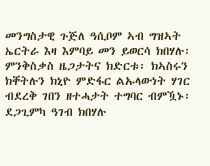መንግስታዊ ጉጅለ ዓሲቦም ኣብ ግዝኣት ኤርትራ እዛ እምባይ መን ይወርሳ ክበሃሉ፡ ምንቅስቃስ ዜጋታትና ክድርቱ፡ ክኣስሩን ክቐትሉን ክኒዮ ምድፋር ልኡላውነት ሃገር ብደረቅ ገበን ዘተሓታት ተግባር ብምዃኑ፡ ደጋጊምካ ዓገብ ክበሃሉ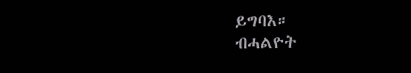ይግባእ።
ብሓልዮት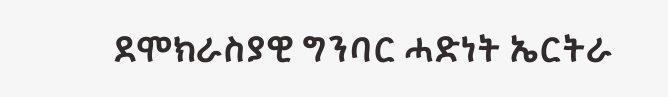ደሞክራስያዊ ግንባር ሓድነት ኤርትራ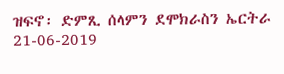ዝፍኖ፡ ድምጺ ሰላምን ደሞክራስን ኤርትራ 21-06-2019